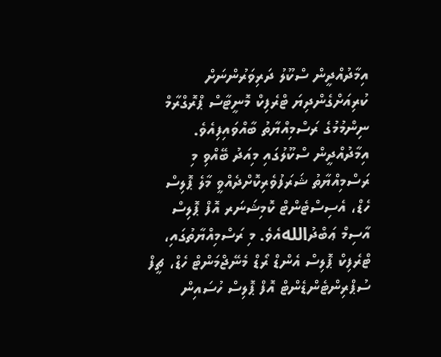އިމާދުއްދީން ސްކޫލު ދަރިވަރުންނަށް ކުރިއަށްގެންދިޔަ ޓްރެފިކް މޮނީޓާސް ޕްރޮގްރާމް ނިންމުމުގެ ރަސްމިއްޔާތު ބާއްވައިފިއެވެ.
އިމާދުއްދީން ސްކޫލުގައި މިއަދު ބޭއްވި މި ރަސްމިއްޔާތު ޝަރަފުވެރިކޮށްދެއްވީ މާލެ ޕޮލިސް ހެޑް، އެސިސްޓެންޓް ކޮމިޝަނަރ އޮފް ޕޮލިސް އާސިމް ޢަބްދުاللهއެވެ. މި ރަސްމިއްޔާތުގައި، ޓްރެފިކް ޕޮލިސް އެންޑް ރޯޑް މެނޭޖްމަންޓް ހެޑް، ޗީފް ސުޕްރިންޓެންޑެންޓް އޮފް ޕޮލިސް ހުސައިން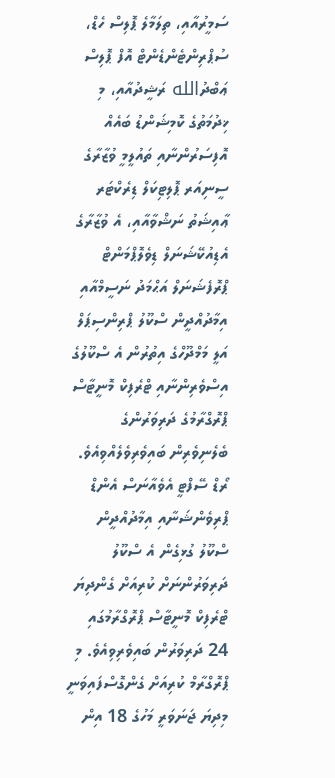ސަމީރުއާއި، ތިލަމާލެ ޕޮލިސް ހެޑް، ސުޕްރިންޓެންޑެންޓް އޮފް ޕޮލިސް ޢަބްދުالله ރަޝީދުއާއި، މި ޚިދުމަތުގެ ކޮމިޝަންޑު ބައެއް އޮފިސަރުންނާއި ތައުލީމީ ވުޒާރާގެ ސީނިއަރ ޕޮލިޓިކަލް ޑިރެކްޓަރ ޢާއިޝަތު ނަޝްވާއާއި، އެ ވުޒާރާގެ އެޑިއުކޭޝަނަލް ޑިވެލޮޕްމަންޓް ޕްރޮފެޝަނަލް އަޙްމަދު ނަސީމްއާއި އިމާދުއްދީން ސްކޫލު ޕްރިންސިޕަލް އަލީ މަމްދޫހްގެ އިތުރުން އެ ސްކޫލުގެ އިސްވެރިންނާއި ޓްރެފިކް މޮނީޓާސް ޕްރޮގްރާމުގެ ދަރިވަރުންގެ ބެލެނިވެރިން ބައިވެރިވެލެއްވިއެވެ.
ރޯޑް ސޭފްޓީ އެވެއާނަސް އެންޑް ޕްރިވެންޝަނާއި އިމާދުއްދީން ސްކޫލު ގުޅިގެން އެ ސްކޫލު ދަރިވަރުންނަށް ކުރިއަށް ގެންދިޔަ ޓްރެފިކް މޮނީޓާސް ޕްރޮގްރާމުގައި 24 ދަރިވަރުން ބައިވެރިވިއެވެ. މި ޕްރޮގްރާމް ކުރިއަށް ގެންގޮސްފައިވަނީ މިދިޔަ ޖަނަވަރީ މަހުގެ 18 އިން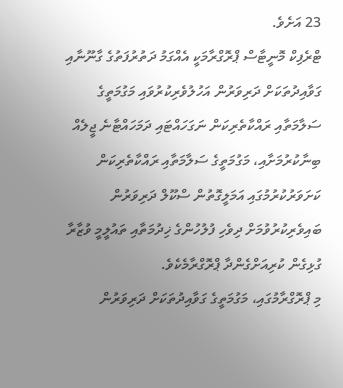23 އަށެވެ.
ޓްރެފިކް މޮނީޓާސް ޕްރޮގްރާމަކީ އެއްގަމު ދަތުރުފަތުގެ ގާނޫނާއި ގަވާއިދުތަކަށް ދަރިވަރުން އަހުލުވެރިކުރުވައި މަގުމަތީގެ ސަލާމަތާއި ރައްކާތެރިކަން ނަގަހައްޓައި ދަމަހައްޓާނެ ޖީލެއް ބިނާކުރުމަށާއި، މަގުމަތީގެ ސަލާމަތާއި ރައްކާތެރިކަން ކަށަވަރުކުރުމުގައި އަމަލީގޮތުން ސްކޫލް ދަރިވަރުން ބައިވެރިކުރުވުމަށް ދިވެހި ފުލުހުންގެ ޚިދުމަތާއި ތައުލީމީ ވުޒާރާ ގުޅިގެން ކުރިއަށްގެންދާ ޕްރޮގްރާމެކެވެ.
މި ޕްރޮގްރާމުގައި، މަގުމަތީގެ ގަވާއިދުތަކަށް ދަރިވަރުން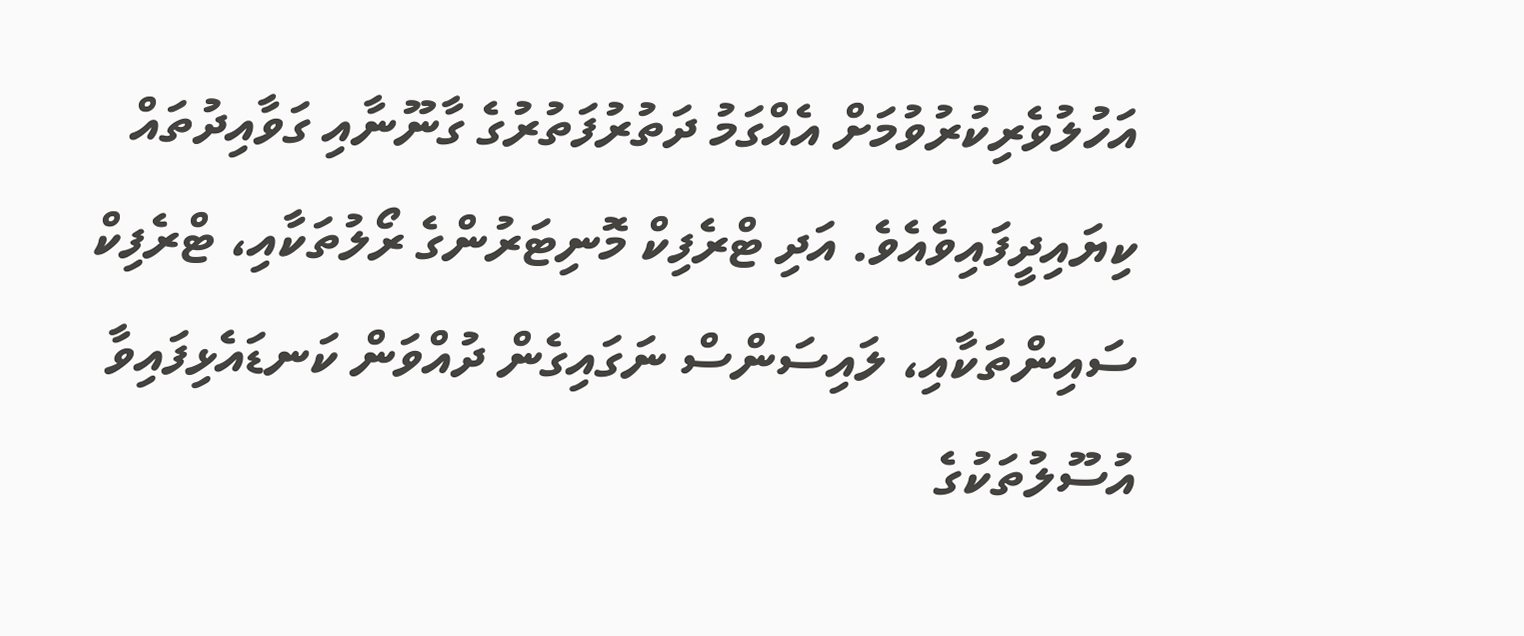އަހުލުވެރިކުރުވުމަށް އެއްގަމު ދަތުރުފަތުރުގެ ގާނޫނާއި ގަވާއިދުތައް ކިޔައިދީފައިވެއެވެ. އަދި ޓްރެފިކް މޮނިޓަރުންގެ ރޯލުތަކާއި، ޓްރެފިކް ސައިންތަކާއި، ލައިސަންސް ނަގައިގެން ދުއްވަން ކަނޑައެޅިފައިވާ އުސޫލުތަކުގެ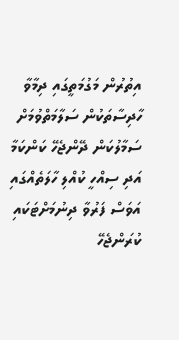އިތުރުން މަގުމަތީގައި ދިމާވާ ހާދިސާތަކުން ސަލާމަތްވުމަށް ސަމާލުކަން ދޭންޖެހޭ ކަންކަމާ އަދި ސިއްހީ ކުއްލި ހާލަތެއްގައި އަވަސް ފަރުވާ ދިނުމަށްޓަކައި ކުރަންޖެހޭ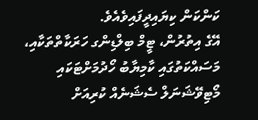ކަންކަން ކިޔައިދީފައިވެއެވެ.
އޭގެ އިތުރުން، ޓީމް ބިލްޑިންގ ހަރަކާތްތަކާއި، މަސައްކަތުގައި ކާމިޔާބު ހޯދުމަށްޓަކައި މޯޓިވޭޝަނަލް ސެޝަނެއް ކުރިއަށް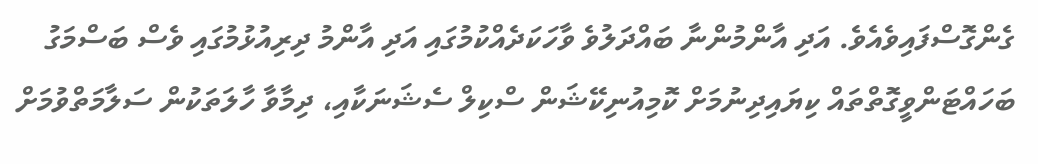ގެންގޮސްފައިވެއެވެ. އަދި އާންމުންނާ ބައްދަލުވެ ވާހަކަދެއްކުމުގައި އަދި އާންމު ދިރިއުޅުމުގައި ވެސް ބަސްމަގު ބަހައްޓަންވީގޮތްތައް ކިޔައިދިނުމަށް ކޮމިއުނިކޭޝަން ސްކިލް ސެޝަނަކާއި، ދިމާވާ ހާލަތަކުން ސަލާމަތްވުމަށް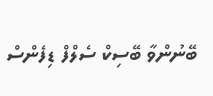ބޭނުންވާ ބޭސިކް ސެލްފް ޑިފެންސް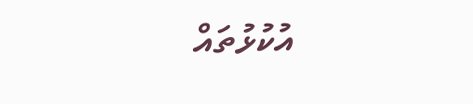އުކުޅުތައް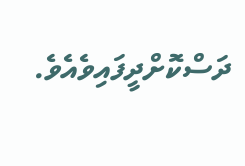ދަސްކޮށްދީފައިވެއެވެ.